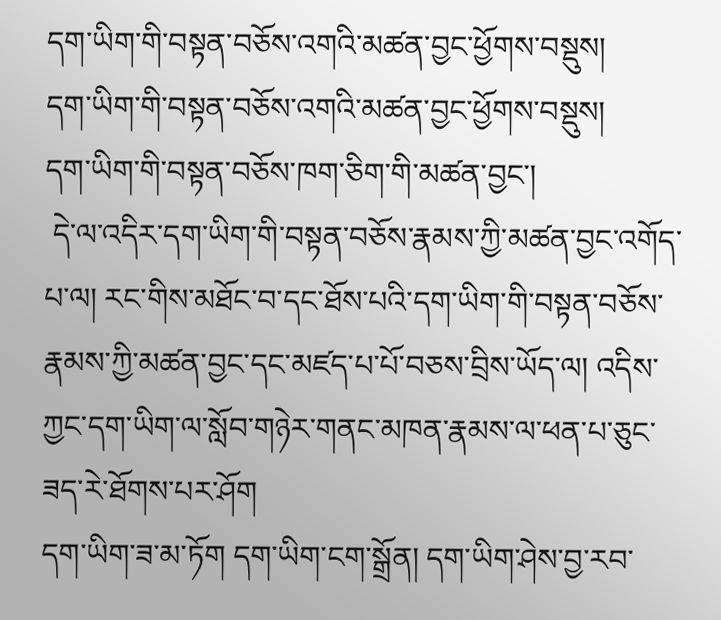དག་ཡིག་གི་བསྟན་བཅོས་འགའི་མཚན་བྱང་ཕྱོགས་བསྡུས།
དག་ཡིག་གི་བསྟན་བཅོས་འགའི་མཚན་བྱང་ཕྱོགས་བསྡུས།
དག་ཡིག་གི་བསྟན་བཅོས་ཁག་ཅིག་གི་མཚན་བྱང་།
 དེ་ལ་འདིར་དག་ཡིག་གི་བསྟན་བཅོས་རྣམས་ཀྱི་མཚན་བྱང་འགོད་པ་ལ། རང་གིས་མཐོང་བ་དང་ཐོས་པའི་དག་ཡིག་གི་བསྟན་བཅོས་རྣམས་ཀྱི་མཚན་བྱང་དང་མཛད་པ་པོ་བཅས་བྲིས་ཡོད་ལ། འདིས་ཀྱང་དག་ཡིག་ལ་སློབ་གཉེར་གནང་མཁན་རྣམས་ལ་ཕན་པ་ཅུང་ཟད་རེ་ཐོགས་པར་ཤོག
དག་ཡིག་ཟ་མ་ཏོག དག་ཡིག་ངག་སྒྲོན། དག་ཡིག་ཤེས་བྱ་རབ་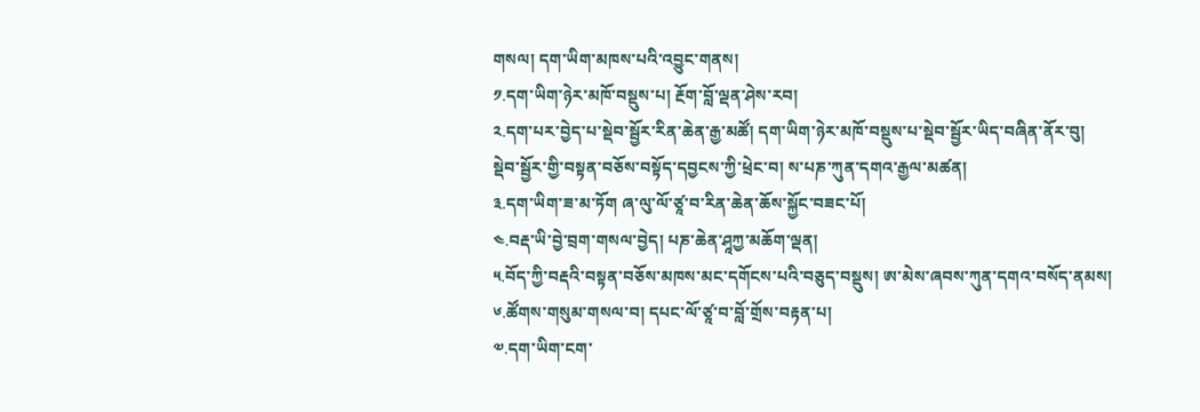གསལ། དག་ཡིག་མཁས་པའི་འབྱུང་གནས།
༡.དག་ཡིག་ཉེར་མཁོ་བསྡུས་པ། རྔོག་བློ་ལྡན་ཤེས་རབ།
༢.དག་པར་བྱེད་པ་སྡེབ་སྦྱོར་རིན་ཆེན་རྒྱ་མཚོ། དག་ཡིག་ཉེར་མཁོ་བསྡུས་པ་སྡེབ་སྦྱོར་ཡིད་བཞིན་ནོར་བུ། སྡེབ་སྦྱོར་གྱི་བསྟན་བཅོས་བསྟོད་དབྱངས་ཀྱི་ཕྲེང་བ། ས་པཎ་ཀུན་དགའ་རྒྱལ་མཚན།
༣.དག་ཡིག་ཟ་མ་ཏོག ཞ་ལུ་ལོ་ཙཱ་བ་རིན་ཆེན་ཆོས་སྐྱོང་བཟང་པོ།
༤.བརྡ་ཡི་བྱེ་བྲག་གསལ་བྱེད། པཎ་ཆེན་ཤཱཀྱ་མཆོག་ལྡན།
༥.བོད་ཀྱི་བརྡའི་བསྟན་བཅོས་མཁས་མང་དགོངས་པའི་བཅུད་བསྡུས། ཨ་མེས་ཞབས་ཀུན་དགའ་བསོད་ནམས།
༦.ཚོགས་གསུམ་གསལ་བ། དཔང་ལོ་ཙཱ་བ་བློ་གྲོས་བརྟན་པ།
༧.དག་ཡིག་ངག་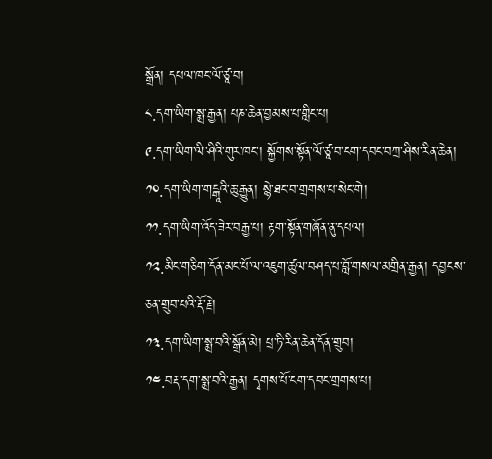སྒྲོན། དཔལ་ཁང་ལོ་ཙཱ་བ།
༨.དག་ཡིག་སྨྲ་རྒྱན། པཎ་ཆེན་བྱམས་པ་གླིང་པ།
༩.དག་ཡིག་ལི་ཤིའི་གུར་ཁང་། སྐྱོགས་སྟོན་ལོ་ཙཱ་བ་ངག་དབང་བཀྲ་ཤིས་རིན་ཆེན།
༡༠.དག་ཡིག་གངྒཱའི་ཆུ་རྒྱུན། སྙེ་ཐང་བ་གྲགས་པ་སེང་གེ།
༡༡.དག་ཡིག་འོད་ཟེར་བརྒྱ་པ། རྟག་སྟོན་གཞོན་ནུ་དཔལ།
༡༢.མིང་གཅིག་དོན་མང་པོ་ལ་འཇུག་ཚུལ་བཤད་པ་བློ་གསལ་མགྲིན་རྒྱན། དབྱངས་ཅན་གྲུབ་པའི་རྡོ་རྗེ།
༡༣.དག་ཡིག་སྨྲ་བའི་སྒྲོན་མེ། པྲ་ཏི་རིན་ཆེན་དོན་གྲུབ།
༡༤.བརྡ་དག་སྨྲ་བའི་རྒྱན། དྭགས་པོ་ངག་དབང་གྲགས་པ།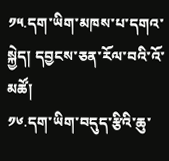༡༥.དག་ཡིག་མཁས་པ་དགའ་སྐྱེད། དབྱངས་ཅན་རོལ་བའི་འོ་མཚོ།
༡༦.དག་ཡིག་བདུད་རྩིའི་ཆུ་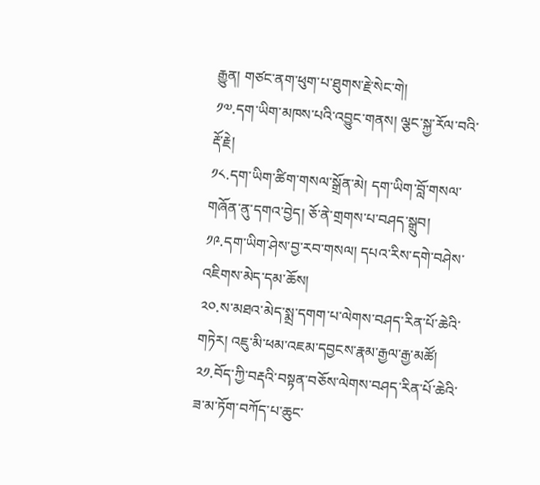རྒྱུན། གཙང་ནག་ཕུག་པ་ཐུགས་རྗེ་སེང་གེ།
༡༧.དག་ཡིག་མཁས་པའི་འབྱུང་གནས། ལྕང་སྐྱ་རོལ་བའི་རྡོ་རྗེ།
༡༨.དག་ཡིག་ཚིག་གསལ་སྒྲོན་མེ། དག་ཡིག་བློ་གསལ་གཞོན་ནུ་དགའ་བྱེད། ཅོ་ནེ་གྲགས་པ་བཤད་སྒྲུབ།
༡༩.དག་ཡིག་ཤེས་བྱ་རབ་གསལ། དཔའ་རིས་དགེ་བཤེས་འཇིགས་མེད་དམ་ཆོས།
༢༠.ས་མཐའ་མེད་སྨྲ་དགག་པ་ལེགས་བཤད་རིན་པོ་ཆེའི་གཏེར། འཇུ་མི་ཕམ་འཇམ་དབྱངས་རྣམ་རྒྱལ་རྒྱ་མཚོ།
༢༡.བོད་ཀྱི་བརྡའི་བསྟན་བཅོས་ལེགས་བཤད་རིན་པོ་ཆེའི་ཟ་མ་ཏོག་བཀོད་པ་ཆུང་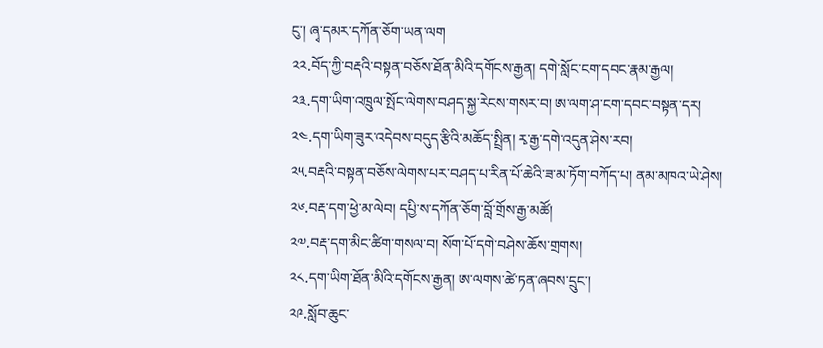ངུ་། ཞྭ་དམར་དཀོན་ཅོག་ཡན་ལག
༢༢.བོད་ཀྱི་བརྡའི་བསྟན་བཅོས་ཐོན་མིའི་དགོངས་རྒྱན། དགེ་སློང་ངག་དབང་རྣམ་རྒྱལ།
༢༣.དག་ཡིག་འཁྲུལ་སྤོང་ལེགས་བཤད་སྐྱ་རེངས་གསར་བ། ཨ་ལག་ཤ་ངག་དབང་བསྟན་དར།
༢༤.དག་ཡིག་ཟུར་འདེབས་བདུད་རྩིའི་མཆོད་སྤྲིན། རྭ་རྒྱ་དགེ་འདུན་ཤེས་རབ།
༢༥.བརྡའི་བསྟན་བཅོས་ལེགས་པར་བཤད་པ་རིན་པོ་ཆེའི་ཟ་མ་ཏོག་བཀོད་པ། ནམ་མཁའ་ཡེ་ཤེས།
༢༦.བརྡ་དག་ཕྱེ་མ་ལེབ། དཔྱི་ས་དཀོན་ཅོག་བློ་གྲོས་རྒྱ་མཚོ།
༢༧.བརྡ་དག་མིང་ཚིག་གསལ་བ། སོག་པོ་དགེ་བཤེས་ཆོས་གྲགས།
༢༨.དག་ཡིག་ཐོན་མིའི་དགོངས་རྒྱན། ཨ་ལགས་ཚེ་ཏན་ཞབས་དྲུང་།
༢༩.སློབ་ཆུང་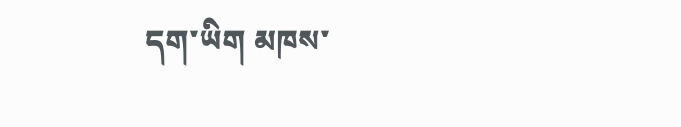དག་ཡིག མཁས་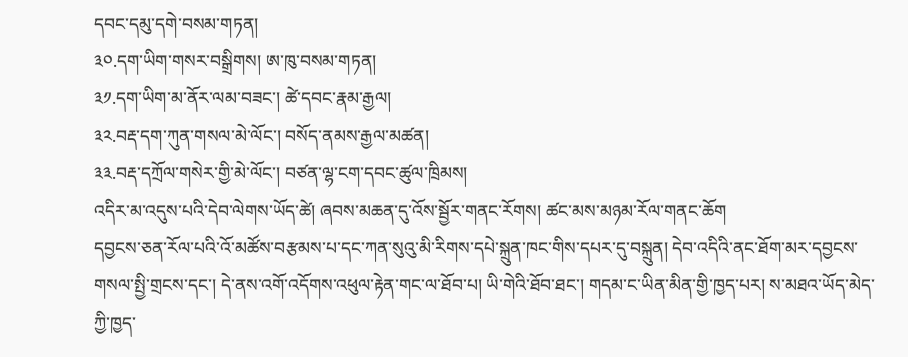དབང་དམུ་དགེ་བསམ་གཏན།
༣༠.དག་ཡིག་གསར་བསྒྲིགས། ཨ་ཁུ་བསམ་གཏན།
༣༡.དག་ཡིག་མ་ནོར་ལམ་བཟང་། ཚེ་དབང་རྣམ་རྒྱལ།
༣༢.བརྡ་དག་ཀུན་གསལ་མེ་ལོང་། བསོད་ནམས་རྒྱལ་མཚན།
༣༣.བརྡ་དཀྲོལ་གསེར་གྱི་མེ་ལོང་། བཙན་ལྷ་ངག་དབང་ཚུལ་ཁྲིམས།
འདིར་མ་འདུས་པའི་དེབ་ལེགས་ཡོད་ཚེ། ཞབས་མཆན་དུ་འོས་སྦྱོར་གནང་རོགས། ཚང་མས་མཉམ་རོལ་གནང་ཆོག
དབྱངས་ཅན་རོལ་པའི་འོ་མཚོས་བརྩམས་པ་དང་ཀན་སུའུ་མི་རིགས་དཔེ་སྐྲུན་ཁང་གིས་དཔར་དུ་བསྐྲུན། དེབ་འདིའི་ནང་ཐོག་མར་དབྱངས་གསལ་སྤྱི་གྲངས་དང་། དེ་ནས་འགོ་འདོགས་འཕུལ་རྟེན་གང་ལ་ཐོབ་པ། ཡི་གེའི་ཐོབ་ཐང་། གདམ་ང་ཡིན་མིན་གྱི་ཁྱད་པར། ས་མཐའ་ཡོད་མེད་ཀྱི་ཁྱད་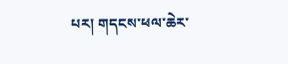པར། གདངས་ཕལ་ཆེར་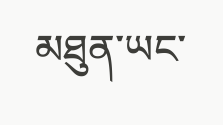མཐུན་ཡང་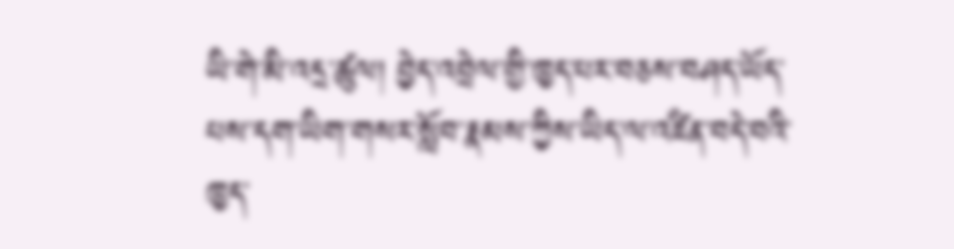ཡི་གེ་མི་འདྲ་ཚུལ། བྱེད་འབྲེལ་གྱི་ཁྱད་པར་བཅས་བཤད་ཡོད་པས་དག་ཡིག་གསར་སློབ་རྣམས་ཀྱིས་ཡིད་ལ་འཛིན་བདེ་བའི་ཁྱད་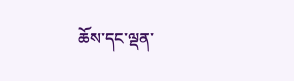ཆོས་དང་ལྡན་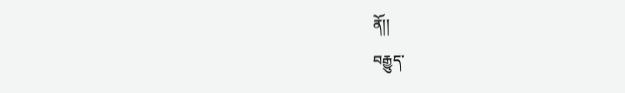ནོ།།
བརྒྱུད་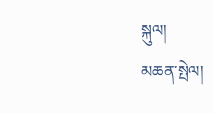སྐུལ།
མཆན་སྤེལ།